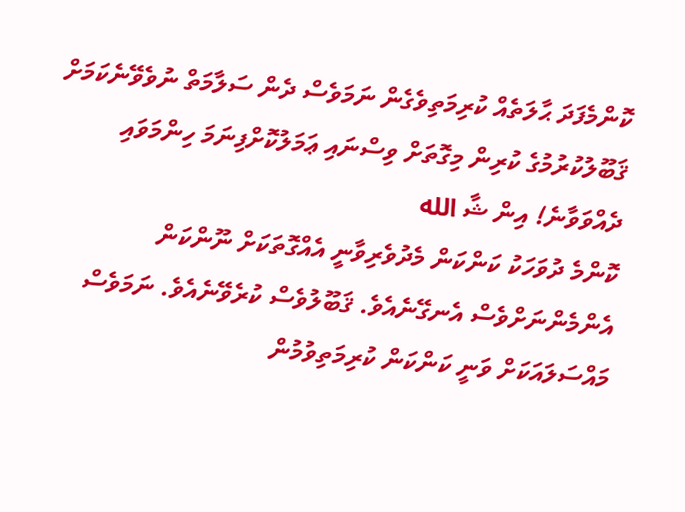ކޮންމެފަދަ ޙާލަތެއް ކުރިމަތިވެގެން ނަމަވެސް ދެން ސަލާމަތް ނުވެވޭނެކަމަށް ޤަބޫލުކުރުމުގެ ކުރިން މިގޮތަށް ވިސްނައި ޢަމަލުކޮށްފިނަމަ ހިންމަވައި ދެއްވަވާނެ! އިން ޝާ الله
ކޮންމެ ދުވަހަކު ކަންކަން މެދުވެރިވާނީ އެއްގޮތަކަށް ނޫންކަން އެންމެންނަށްވެސް އެނގޭނެއެވެ. ޤަބޫލުވެސް ކުރެވޭނެއެވެ. ނަމަވެސް މައްސަލައަކަށް ވަނީ ކަންކަން ކުރިމަތިވުމުން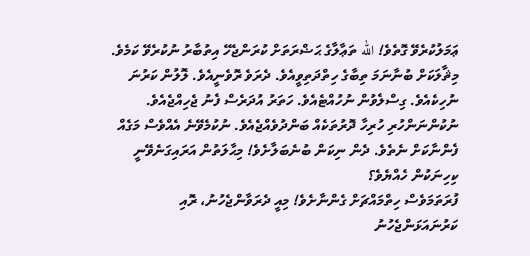ޢަމަލުކުރެވޭ ގޮތެވެ! الله ތަޢާލާގެ ޙަޟްރަތަށް ކުރަންޖެހޭ އިތުބާރު ނުކުރެވޭ ކަމެވެ.
މިޘާލަކަށް ބުނާނަމަ ތިބާގެ ހިތްދަތިވީއެވެ. ދެރަވެ ރޮވެނީއެވެ. ލޮލުން ކަރުނަ ނުހިކެއެވެ. ގިސްލެވުން ނުހުއްޓެއެވެ. ހަތަރު އުދަރެސް ފެނު ޖެހިއްޖެއެވެ. ނުކުންނަންހުރި ހުރިހާ ދޮރުތަކެއް ބަންދުވެއްޖެއެވެ. ނުކުމެވޭނެ އެއްވެސް މަގެއް ފެންނާކަށް ނެތެވެ. ދެން ނިކަން ބުނެބަލާށެވެ! މިޙާލަތުން އަރައިގަނެވޭނީ ކިހިނަކުން ހެއްޔެވެ؟
ފުރަތަމަވެސް ހިތްމައްޗަށް ގެންނާށެވެ! މިއީ ދެރަވާންޖެހުނު، ރޮއި ކަރުނައަޅަންޖެހުނު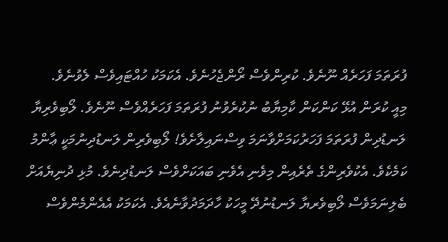ފުރަތަމަ ފަހަރެއް ނޫނެވެ. ކުރިންވެސް ރޯންޖެހުނެވެ. އެކަމަކު ހުއްޓައިވެސް ލެވުނެވެ.
މިއީ ކުރަން އުޅޭ ކަންކަން ކާމިޔާބު ނުކުރެވުނު ފުރަތަމަ ފަހަރެއްވެސް ނޫނެވެ. ލޯބިވެރިޔާ ލަނޑުދިން ފުރަތަމަ ފަހަރުކަމަށްވާނަމަ ވިސްނައިލާށެވެ! ލޯބިވެރިން ލަނޑުދިނުމަކީ ޢާންމު ކަމެކެވެ. އެކުވެރިންގެ ތެރެއިން މިވެނި އެވެނި ބައަކަށްވެސް ލަނޑުދިނެވެ. މުޅި ދުނިޔެއަށް ބެލިނަމަވެސް ލޯބިވެރޔާ ލަނޑުނުދޭ މީހަކު ހާދަމަދުވާނެއެވެ. އެކަމަކު އެއެންމެންވެސް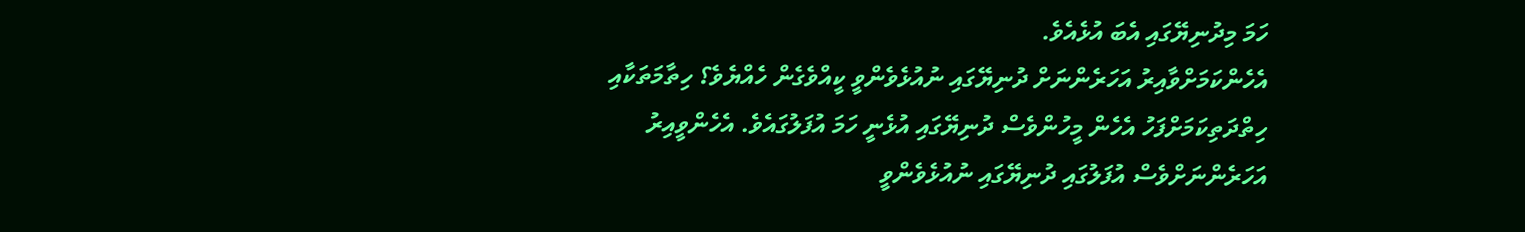ހަމަ މިދުނިޔޭގައި އެބަ އުޅެއެވެ.
އެހެންކަމަށްވާއިރު އަހަރެންނަށް ދުނިޔޭގައި ނުއުޅެވެންވީ ކީއްވެގެން ހެއްޔެވެ؟ ހިތާމަތަކާއި ހިތްދަތިކަމަށްފަހު އެހެން މީހުންވެސް ދުނިޔޭގައި އުޅެނީ ހަމަ އުފަލުގައެވެ. އެހެންވީއިރު އަހަރެންނަށްވެސް އުފަލުގައި ދުނިޔޭގައި ނުއުޅެވެންވީ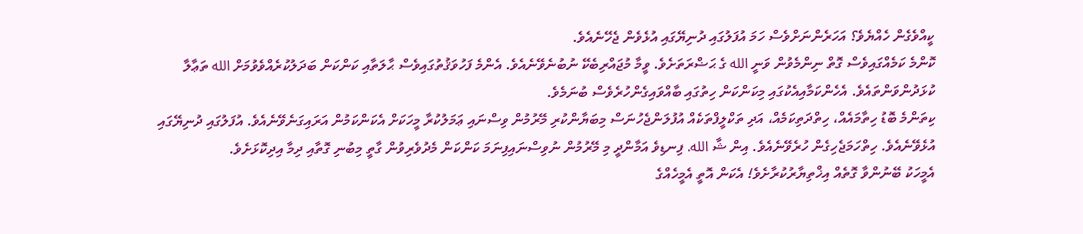ކީއްވެގެން ހެއްޔެވެ؟ އަހަރެންނަށްވެސް ހަމަ އުފަލުގައި ދުނިޔޭގައި އުޅެވެން ޖެހޭނެއެވެ.
ކޮންމެ ކަމެއްގައިވެސް ގޮތް ނިންމެވުން ވަނީ الله ގެ ޙަޟްރަތަށެވެ. ވީމާ މުޖައްރިބެކޭ ނުބުނެވޭނެއެވެ. އެންމެ ފަހުވަޤުތުގައިވެސް ޙާލަތާއި ކަންކަން ބަދަލުކުރެއްވެވުމަށް الله ތަޢާލާ ކުޅަދުންވަންތައެވެ. އެހެންކަމާއިއެކުގައި މިކަންކަން ހިތުގައި ބާއްވައިގެންހުރެވެސް ބުނަމެވެ.
ކިތަންމެ ބޮޑު ހިތާމައެއް، ހިތްދަތިކަމެއް، އަދި ތަކްލީފްތަކެއް އުފުލަންޖެހުނަސް މިބަޔާންކުރި މޭރުމުން ވިސްނައި ޢަމަލުކުރާ މީހަކަށް އެކަންކަމުން އަރައިގަނެވޭނެއެވެ. އުފަލުގައި ދުނިޔޭގައި އުޅެވޭނެއެވެ. ހިތްހަމަޖެހިގެން ހުރެވޭނެއެވެ. އިން ޝާ الله. ފިނޑިވެ އަމާންދީ މި މޭރުމުން ނުވިސްނައިފިނަމަ ކަންކަން މެދުވެރިވުން ގާތީ މިބުނި ގޮތާއި ދިމާ އިދިކޮޅަށެވެ.
އެމީހަކު ބޭނުންވާ ގޮތެއް އިޚްތިޔާރުކުރާށެވެ! އެކަން އޮތީ އެމީހެއްގެ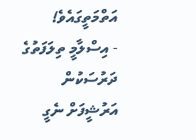އަތްމަތީގައެވެ!
- އިސްލާމީ ތިލަފަތުގެ ދަރުސަކުން
އަރުޝީފަށް ނެގީ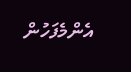އެންމެފަހުން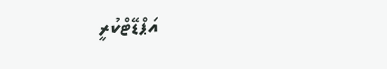އަޕްޑޭޓްކުރީ